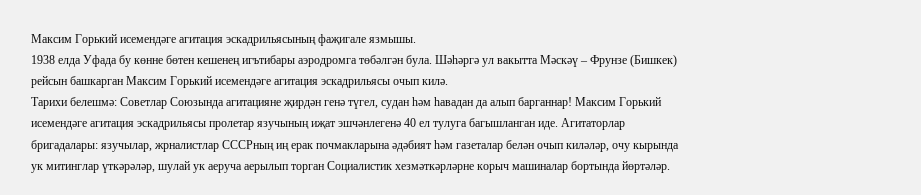Максим Горький исемендәге агитация эскадрильясының фаҗигале язмышы.
1938 елда Уфада бу көнне бөтен кешенең игътибары аэродромга төбәлгән була. Шәһәргә ул вакытта Мәскәү – Фрунзе (Бишкек) рейсын башкарган Максим Горький исемендәге агитация эскадрильясы очып килә.
Тарихи белешмә: Советлар Союзында агитацияне җирдән генә түгел, судан һәм һавадан да алып барганнар! Максим Горький исемендәге агитация эскадрильясы пролетар язучының иҗат эшчәнлегенә 40 ел тулуга багышланган иде. Агитаторлар бригадалары: язучылар, жрналистлар СССРның иң ерак почмакларына әдәбият һәм газеталар белән очып киләләр, очу кырында ук митинглар үткәрәләр, шулай ук аеруча аерылып торган Социалистик хезмәткәрләрне корыч машиналар бортында йөртәләр.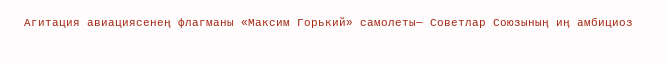Агитация авиациясенең флагманы «Максим Горький» самолеты— Советлар Союзының иң амбициоз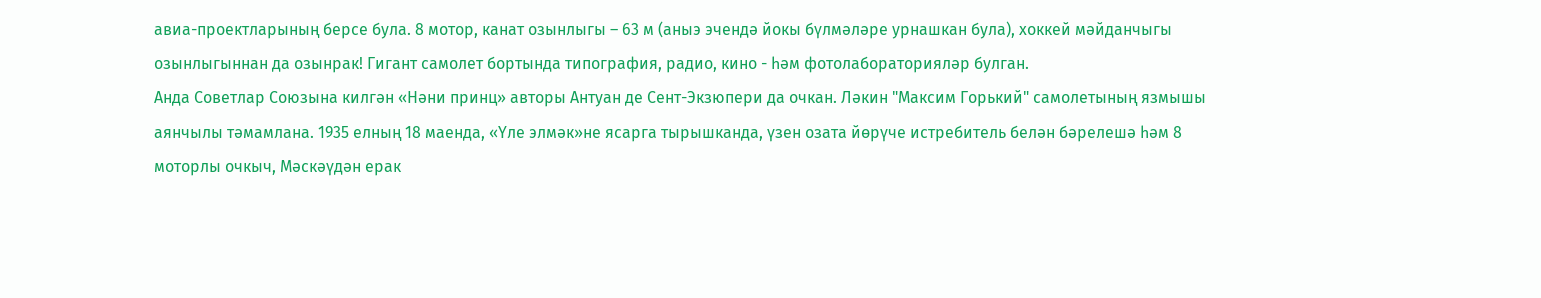авиа-проектларының берсе була. 8 мотор, канат озынлыгы – 63 м (аныэ эчендә йокы бүлмәләре урнашкан була), хоккей мәйданчыгы озынлыгыннан да озынрак! Гигант самолет бортында типография, радио, кино - һәм фотолабораторияләр булган.
Анда Советлар Союзына килгән «Нәни принц» авторы Антуан де Сент-Экзюпери да очкан. Ләкин "Максим Горький" самолетының язмышы аянчылы тәмамлана. 1935 елның 18 маенда, «Үле элмәк»не ясарга тырышканда, үзен озата йөрүче истребитель белән бәрелешә һәм 8 моторлы очкыч, Мәскәүдән ерак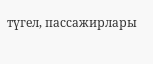түгел, пассажирлары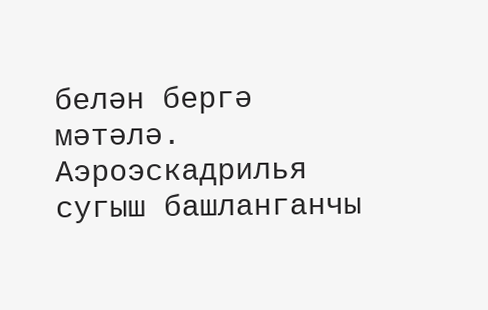белән бергә мәтәлә. Аэроэскадрилья сугыш башланганчы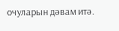очуларын дәвам итә.